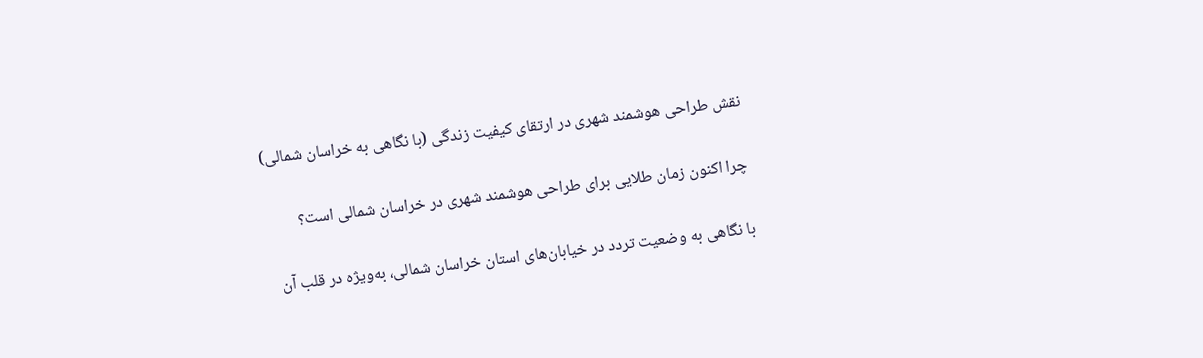نقش طراحی هوشمند شهری در ارتقای کیفیت زندگی (با نگاهی به خراسان شمالی)

چرا اکنون زمان طلایی برای طراحی هوشمند شهری در خراسان شمالی است؟

با نگاهی به وضعیت تردد در خیابان‌های استان خراسان شمالی، به‌ویژه در قلب آن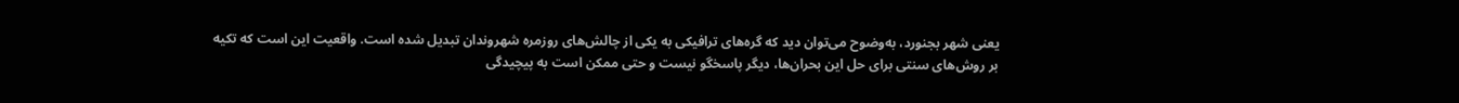یعنی شهر بجنورد، به‌وضوح می‌توان دید که گره‌های ترافیکی به یکی از چالش‌های روزمره شهروندان تبدیل شده است. واقعیت این است که تکیه بر روش‌های سنتی برای حل این بحران‌ها، دیگر پاسخگو نیست و حتی ممکن است به پیچیدگی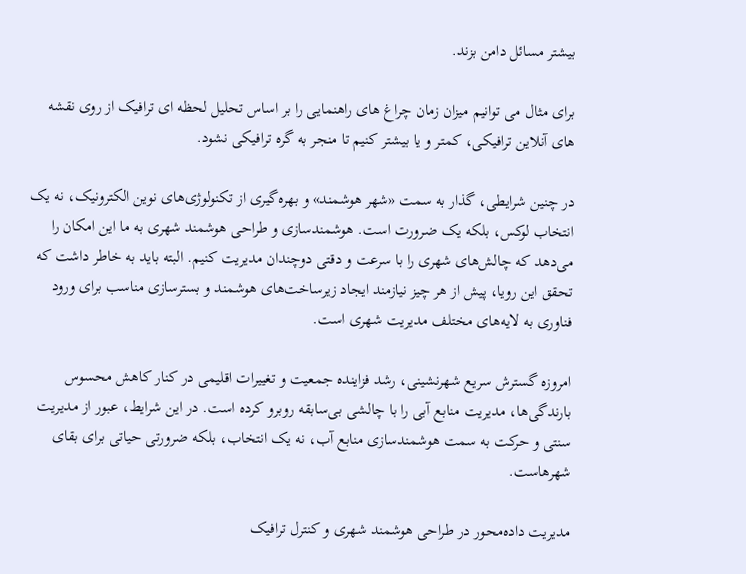بیشتر مسائل دامن بزند.

برای مثال می توانیم میزان زمان چراغ های راهنمایی را بر اساس تحلیل لحظه ای ترافیک از روی نقشه های آنلاین ترافیکی، کمتر و یا بیشتر کنیم تا منجر به گره ترافیکی نشود.

در چنین شرایطی، گذار به سمت «شهر هوشمند» و بهره‌گیری از تکنولوژی‌های نوین الکترونیک، نه یک انتخاب لوکس، بلکه یک ضرورت است. هوشمند‌سازی و طراحی هوشمند شهری به ما این امکان را می‌دهد که چالش‌های شهری را با سرعت و دقتی دوچندان مدیریت کنیم. البته باید به خاطر داشت که تحقق این رویا، پیش از هر چیز نیازمند ایجاد زیرساخت‌های هوشمند و بسترسازی مناسب برای ورود فناوری به لایه‌های مختلف مدیریت شهری است.

امروزه گسترش سریع شهرنشینی، رشد فزاینده جمعیت و تغییرات اقلیمی در کنار کاهش محسوس بارندگی‌ها، مدیریت منابع آبی را با چالشی بی‌سابقه روبرو کرده است. در این شرایط، عبور از مدیریت سنتی و حرکت به سمت هوشمندسازی منابع آب، نه یک انتخاب، بلکه ضرورتی حیاتی برای بقای شهرهاست.

مدیریت داده‌محور در طراحی هوشمند شهری و کنترل ترافیک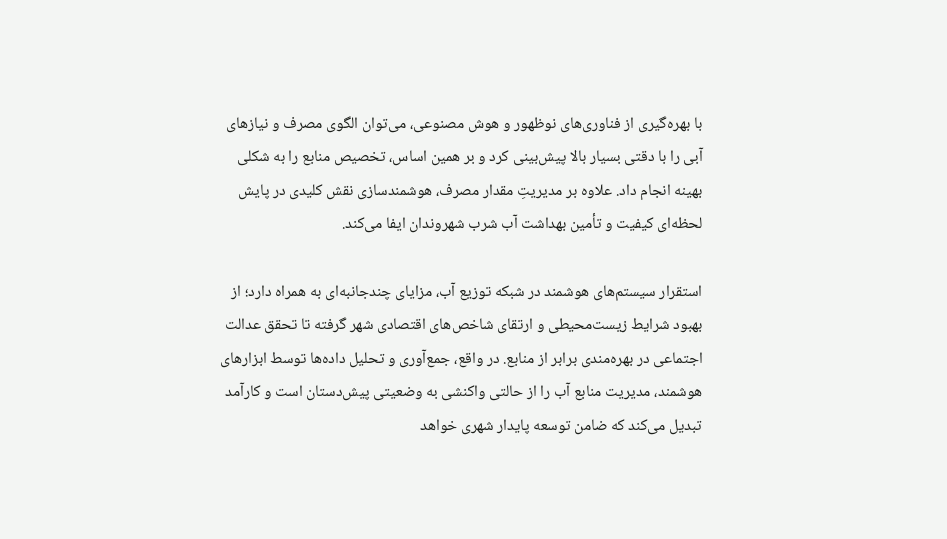با بهره‌گیری از فناوری‌های نوظهور و هوش مصنوعی، می‌توان الگوی مصرف و نیازهای آبی را با دقتی بسیار بالا پیش‌بینی کرد و بر همین اساس، تخصیص منابع را به شکلی بهینه انجام داد. علاوه بر مدیریتِ مقدار مصرف، هوشمندسازی نقش کلیدی در پایش لحظه‌ای کیفیت و تأمین بهداشت آب شرب شهروندان ایفا می‌کند.

استقرار سیستم‌های هوشمند در شبکه توزیع آب، مزایای چندجانبه‌ای به همراه دارد؛ از بهبود شرایط زیست‌محیطی و ارتقای شاخص‌های اقتصادی شهر گرفته تا تحقق عدالت اجتماعی در بهره‌مندی برابر از منابع. در واقع، جمع‌آوری و تحلیل داده‌ها توسط ابزارهای هوشمند، مدیریت منابع آب را از حالتی واکنشی به وضعیتی پیش‌دستان است و کارآمد تبدیل می‌کند که ضامن توسعه پایدار شهری خواهد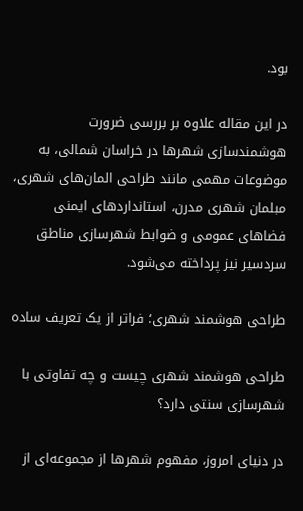بود.

در این مقاله علاوه بر بررسی ضرورت هوشمندسازی شهرها در خراسان شمالی، به موضوعات مهمی مانند طراحی المان‌های شهری، مبلمان شهری مدرن، استانداردهای ایمنی فضاهای عمومی و ضوابط شهرسازی مناطق سردسیر نیز پرداخته می‌شود.

طراحی هوشمند شهری؛ فراتر از یک تعریف ساده

طراحی هوشمند شهری چیست و چه تفاوتی با شهرسازی سنتی دارد؟

در دنیای امروز، مفهوم شهرها از مجموعه‌ای از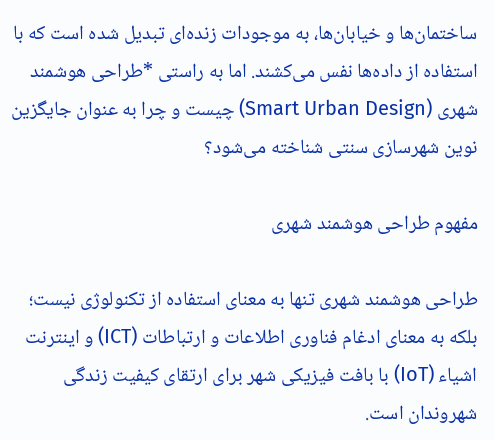ساختمان‌ها و خیابان‌ها، به موجودات زنده‌ای تبدیل شده است که با استفاده از داده‌ها نفس می‌کشند. اما به راستی *طراحی هوشمند شهری (Smart Urban Design) چیست و چرا به عنوان جایگزین نوین شهرسازی سنتی شناخته می‌شود؟

مفهوم طراحی هوشمند شهری

طراحی هوشمند شهری تنها به معنای استفاده از تکنولوژی نیست؛ بلکه به معنای ادغام فناوری اطلاعات و ارتباطات (ICT) و اینترنت اشیاء (IoT) با بافت فیزیکی شهر برای ارتقای کیفیت زندگی شهروندان است.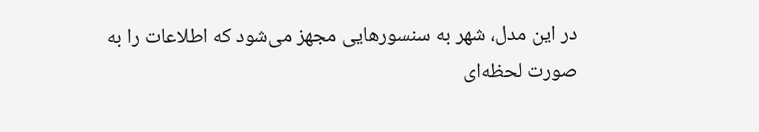در این مدل، شهر به سنسورهایی مجهز می‌شود که اطلاعات را به صورت لحظه‌ای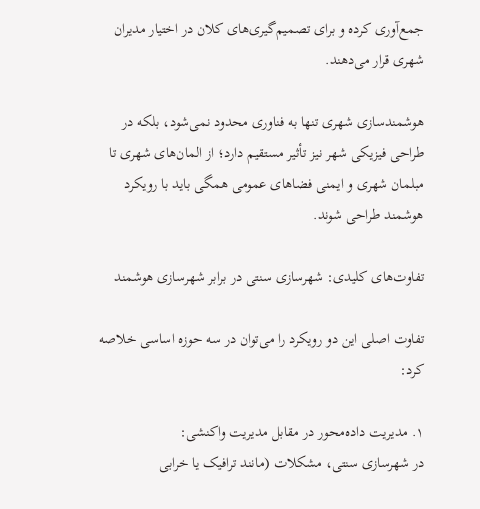جمع‌آوری کرده و برای تصمیم‌گیری‌های کلان در اختیار مدیران شهری قرار می‌دهند.

هوشمندسازی شهری تنها به فناوری محدود نمی‌شود، بلکه در طراحی فیزیکی شهر نیز تأثیر مستقیم دارد؛ از المان‌های شهری تا مبلمان شهری و ایمنی فضاهای عمومی همگی باید با رویکرد هوشمند طراحی شوند.

تفاوت‌های کلیدی: شهرسازی سنتی در برابر شهرسازی هوشمند

تفاوت اصلی این دو رویکرد را می‌توان در سه حوزه اساسی خلاصه کرد:

۱. مدیریت داده‌محور در مقابل مدیریت واکنشی:
در شهرسازی سنتی، مشکلات (مانند ترافیک یا خرابی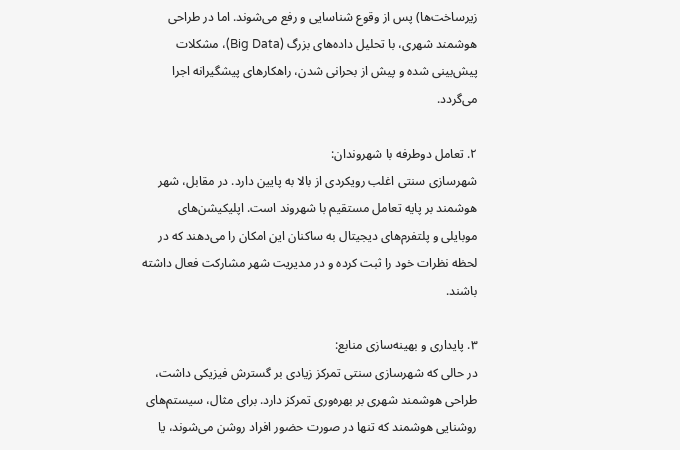زیرساخت‌ها) پس از وقوع شناسایی و رفع می‌شوند. اما در طراحی هوشمند شهری، با تحلیل داده‌های بزرگ (Big Data)، مشکلات پیش‌بینی شده و پیش از بحرانی شدن، راهکارهای پیشگیرانه اجرا می‌گردد.

۲. تعامل دوطرفه با شهروندان:
شهرسازی سنتی اغلب رویکردی از بالا به پایین دارد. در مقابل، شهر هوشمند بر پایه تعامل مستقیم با شهروند است. اپلیکیشن‌های موبایلی و پلتفرم‌های دیجیتال به ساکنان این امکان را می‌دهند که در لحظه نظرات خود را ثبت کرده و در مدیریت شهر مشارکت فعال داشته باشند.

۳. پایداری و بهینه‌سازی منابع:
در حالی که شهرسازی سنتی تمرکز زیادی بر گسترش فیزیکی داشت، طراحی هوشمند شهری بر بهره‌وری تمرکز دارد. برای مثال، سیستم‌های روشنایی هوشمند که تنها در صورت حضور افراد روشن می‌شوند، یا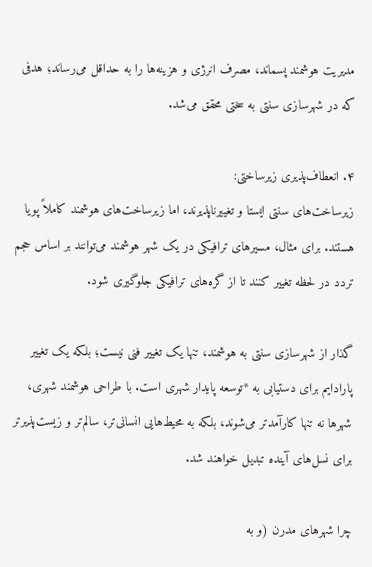مدیریت هوشمند پسماند، مصرف انرژی و هزینه‌ها را به حداقل می‌رساند؛ هدفی که در شهرسازی سنتی به سختی محقق می‌شد.

۴. انعطاف‌پذیری زیرساختی:
زیرساخت‌های سنتی ایستا و تغییرناپذیرند، اما زیرساخت‌های هوشمند کاملاً پویا هستند. برای مثال، مسیرهای ترافیکی در یک شهر هوشمند می‌توانند بر اساس حجم تردد در لحظه تغییر کنند تا از گره‌های ترافیکی جلوگیری شود.

گذار از شهرسازی سنتی به هوشمند، تنها یک تغییر فنی نیست؛ بلکه یک تغییر پارادایم برای دستیابی به *توسعه پایدار شهری است. با طراحی هوشمند شهری، شهرها نه تنها کارآمدتر می‌شوند، بلکه به محیط‌هایی انسانی‌تر، سالم‌تر و زیست‌پذیرتر برای نسل‌های آینده تبدیل خواهند شد.

چرا شهرهای مدرن (و به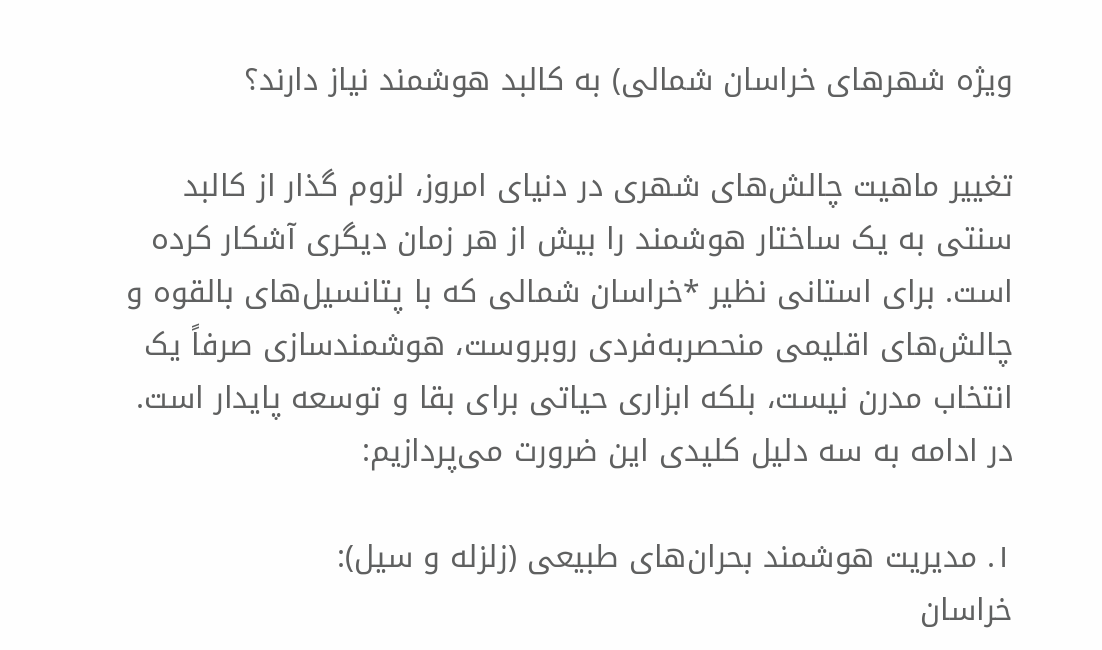ویژه شهرهای خراسان شمالی) به کالبد هوشمند نیاز دارند؟

تغییر ماهیت چالش‌های شهری در دنیای امروز، لزوم گذار از کالبد سنتی به یک ساختار هوشمند را بیش از هر زمان دیگری آشکار کرده است. برای استانی نظیر *خراسان شمالی که با پتانسیل‌های بالقوه و چالش‌های اقلیمی منحصربه‌فردی روبروست، هوشمندسازی صرفاً یک انتخاب مدرن نیست، بلکه ابزاری حیاتی برای بقا و توسعه پایدار است. در ادامه به سه دلیل کلیدی این ضرورت می‌پردازیم:

۱. مدیریت هوشمند بحران‌های طبیعی (زلزله و سیل):
خراسان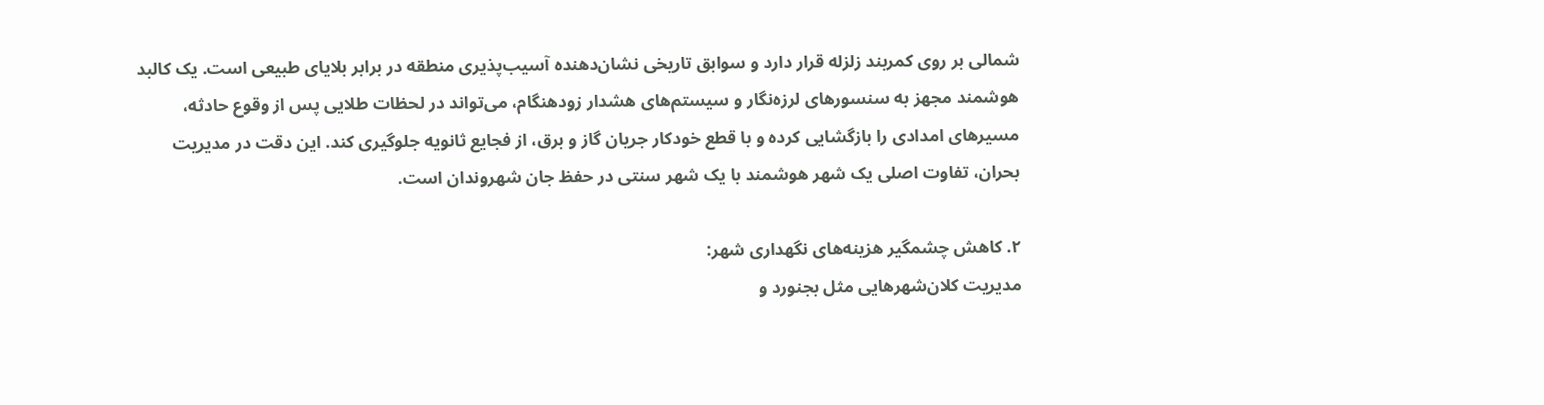شمالی بر روی کمربند زلزله قرار دارد و سوابق تاریخی نشان‌دهنده آسیب‌پذیری منطقه در برابر بلایای طبیعی است. یک کالبد هوشمند مجهز به سنسورهای لرزه‌نگار و سیستم‌های هشدار زودهنگام، می‌تواند در لحظات طلایی پس از وقوع حادثه، مسیرهای امدادی را بازگشایی کرده و با قطع خودکار جریان گاز و برق، از فجایع ثانویه جلوگیری کند. این دقت در مدیریت بحران، تفاوت اصلی یک شهر هوشمند با یک شهر سنتی در حفظ جان شهروندان است.

۲. کاهش چشمگیر هزینه‌های نگهداری شهر:
مدیریت کلان‌شهرهایی مثل بجنورد و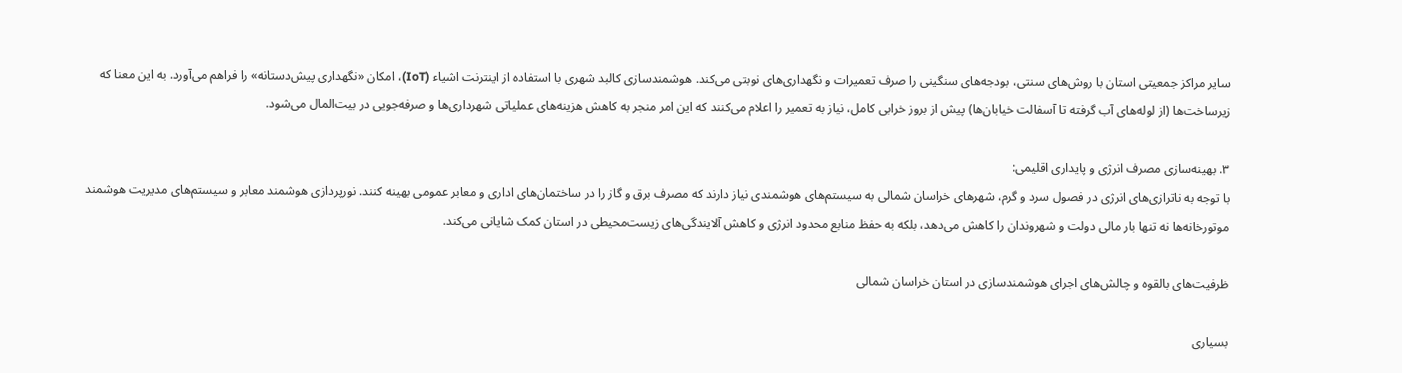سایر مراکز جمعیتی استان با روش‌های سنتی، بودجه‌های سنگینی را صرف تعمیرات و نگهداری‌های نوبتی می‌کند. هوشمندسازی کالبد شهری با استفاده از اینترنت اشیاء (IoT)، امکان «نگهداری پیش‌دستانه» را فراهم می‌آورد. به این معنا که زیرساخت‌ها (از لوله‌های آب گرفته تا آسفالت خیابان‌ها) پیش از بروز خرابی کامل، نیاز به تعمیر را اعلام می‌کنند که این امر منجر به کاهش هزینه‌های عملیاتی شهرداری‌ها و صرفه‌جویی در بیت‌المال می‌شود.

۳. بهینه‌سازی مصرف انرژی و پایداری اقلیمی:
با توجه به ناترازی‌های انرژی در فصول سرد و گرم، شهرهای خراسان شمالی به سیستم‌های هوشمندی نیاز دارند که مصرف برق و گاز را در ساختمان‌های اداری و معابر عمومی بهینه کنند. نورپردازی هوشمند معابر و سیستم‌های مدیریت هوشمند موتورخانه‌ها نه تنها بار مالی دولت و شهروندان را کاهش می‌دهد، بلکه به حفظ منابع محدود انرژی و کاهش آلایندگی‌های زیست‌محیطی در استان کمک شایانی می‌کند.

ظرفیت‌های بالقوه و چالش‌های اجرای هوشمندسازی در استان خراسان شمالی

بسیاری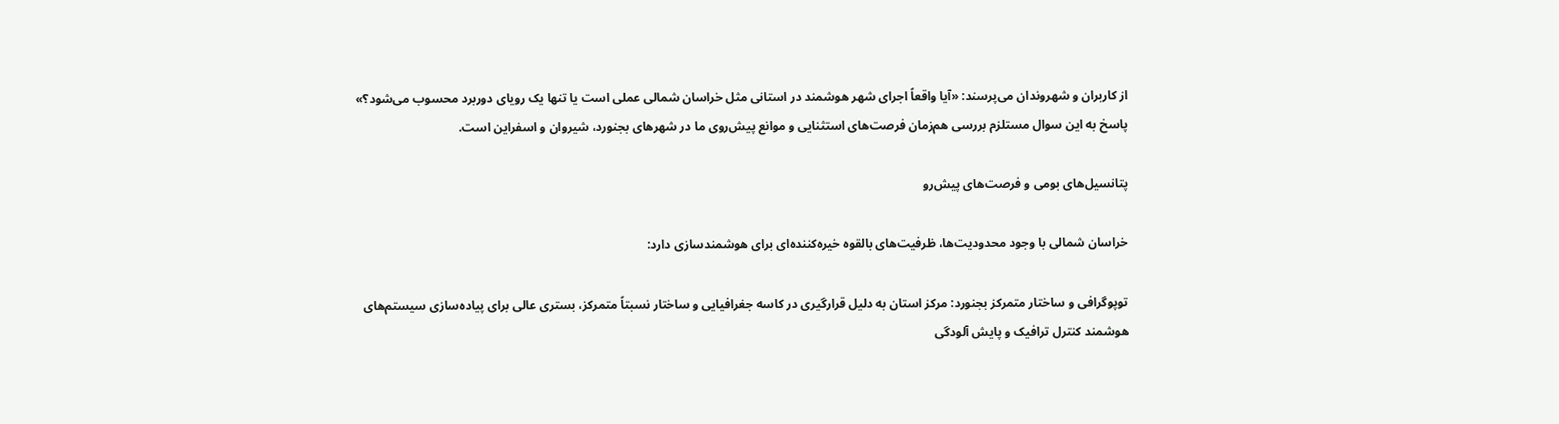از کاربران و شهروندان می‌پرسند: «آیا واقعاً اجرای شهر هوشمند در استانی مثل خراسان شمالی عملی است یا تنها یک رویای دوربرد محسوب می‌شود؟» پاسخ به این سوال مستلزم بررسی هم‌زمان فرصت‌های استثنایی و موانع پیش‌روی ما در شهرهای بجنورد، شیروان و اسفراین است.

پتانسیل‌های بومی و فرصت‌های پیش‌رو

خراسان شمالی با وجود محدودیت‌ها، ظرفیت‌های بالقوه خیره‌کننده‌ای برای هوشمندسازی دارد:

توپوگرافی و ساختار متمرکز بجنورد: مرکز استان به دلیل قرارگیری در کاسه جغرافیایی و ساختار نسبتاً متمرکز، بستری عالی برای پیاده‌سازی سیستم‌های هوشمند کنترل ترافیک و پایش آلودگی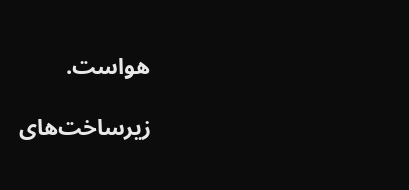هواست.

زیرساخت‌های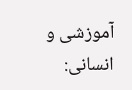آموزشی و انسانی: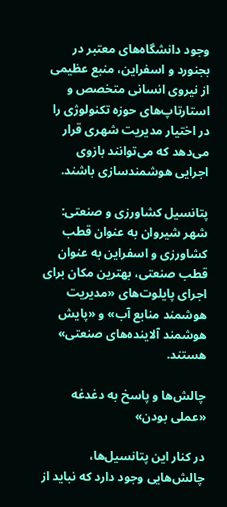وجود دانشگاه‌های معتبر در بجنورد و اسفراین، منبع عظیمی از نیروی انسانی متخصص و استارتاپ‌های حوزه تکنولوژی را در اختیار مدیریت شهری قرار می‌دهد که می‌توانند بازوی اجرایی هوشمندسازی باشند.

پتانسیل کشاورزی و صنعتی: شهر شیروان به عنوان قطب کشاورزی و اسفراین به عنوان قطب صنعتی، بهترین مکان برای اجرای پایلوت‌های «مدیریت هوشمند منابع آب» و «پایش هوشمند آلاینده‌های صنعتی» هستند.

چالش‌ها و پاسخ به دغدغه «عملی بودن»

در کنار این پتانسیل‌ها، چالش‌هایی وجود دارد که نباید از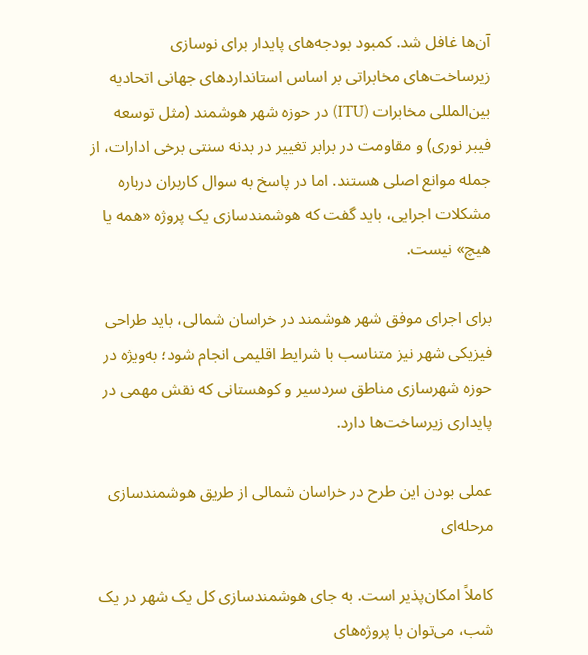آن‌ها غافل شد. کمبود بودجه‌های پایدار برای نوسازی زیرساخت‌های مخابراتی بر اساس استانداردهای جهانی اتحادیه بین‌المللی مخابرات (ITU) در حوزه شهر هوشمند (مثل توسعه فیبر نوری) و مقاومت در برابر تغییر در بدنه سنتی برخی ادارات، از جمله موانع اصلی هستند. اما در پاسخ به سوال کاربران درباره مشکلات اجرایی، باید گفت که هوشمندسازی یک پروژه «همه یا هیچ» نیست.

برای اجرای موفق شهر هوشمند در خراسان شمالی، باید طراحی فیزیکی شهر نیز متناسب با شرایط اقلیمی انجام شود؛ به‌ویژه در حوزه شهرسازی مناطق سردسیر و کوهستانی که نقش مهمی در پایداری زیرساخت‌ها دارد.

عملی بودن این طرح در خراسان شمالی از طریق هوشمندسازی مرحله‌ای

کاملاً امکان‌پذیر است. به جای هوشمندسازی کل یک شهر در یک شب، می‌توان با پروژه‌های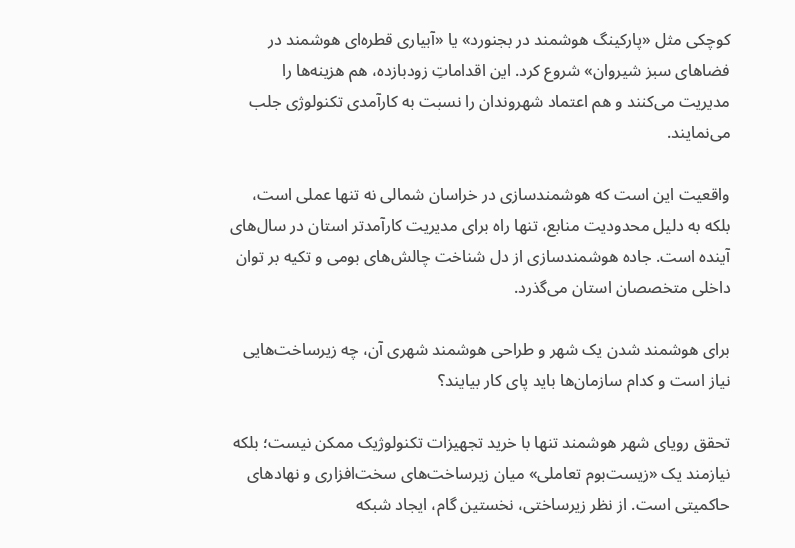کوچکی مثل «پارکینگ هوشمند در بجنورد» یا «آبیاری قطره‌ای هوشمند در فضاهای سبز شیروان» شروع کرد. این اقداماتِ زودبازده، هم هزینه‌ها را مدیریت می‌کنند و هم اعتماد شهروندان را نسبت به کارآمدی تکنولوژی جلب می‌نمایند.

واقعیت این است که هوشمندسازی در خراسان شمالی نه تنها عملی است، بلکه به دلیل محدودیت منابع، تنها راه برای مدیریت کارآمدتر استان در سال‌های آینده است. جاده هوشمندسازی از دل شناخت چالش‌های بومی و تکیه بر توان داخلی متخصصان استان می‌گذرد.

برای هوشمند شدن یک شهر و طراحی هوشمند شهری آن، چه زیرساخت‌هایی نیاز است و کدام سازمان‌ها باید پای کار بیایند؟

تحقق رویای شهر هوشمند تنها با خرید تجهیزات تکنولوژیک ممکن نیست؛ بلکه نیازمند یک «زیست‌بوم تعاملی» میان زیرساخت‌های سخت‌افزاری و نهادهای حاکمیتی است. از نظر زیرساختی، نخستین گام، ایجاد شبکه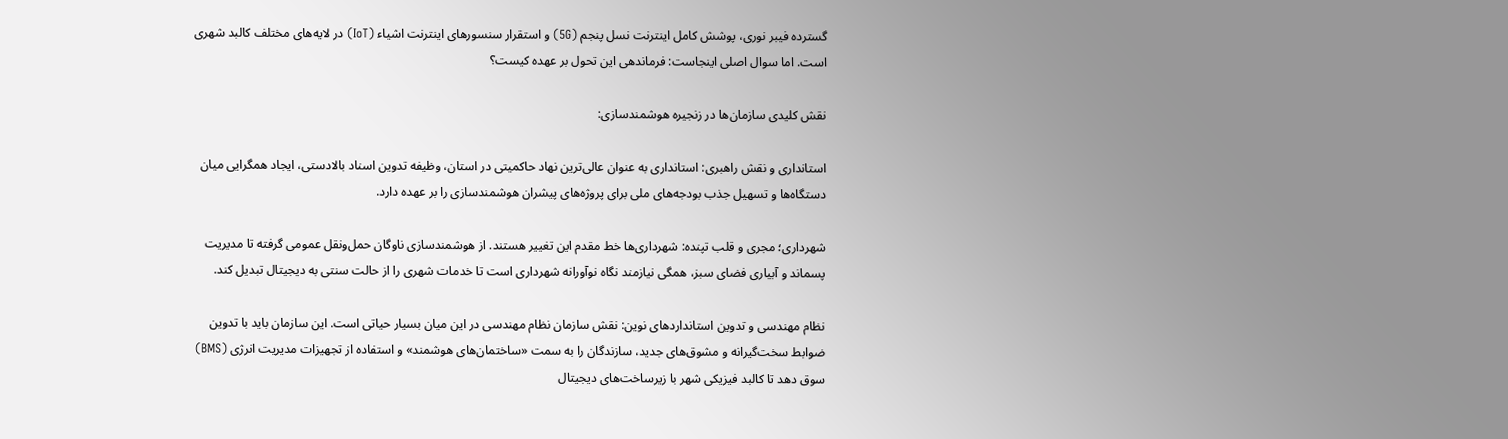گسترده فیبر نوری، پوشش کامل اینترنت نسل پنجم (5G) و استقرار سنسورهای اینترنت اشیاء (IoT) در لایه‌های مختلف کالبد شهری است. اما سوال اصلی اینجاست: فرماندهی این تحول بر عهده کیست؟

نقش کلیدی سازمان‌ها در زنجیره هوشمندسازی:

استانداری و نقش راهبری: استانداری به عنوان عالی‌ترین نهاد حاکمیتی در استان، وظیفه تدوین اسناد بالادستی، ایجاد همگرایی میان دستگاه‌ها و تسهیل جذب بودجه‌های ملی برای پروژه‌های پیشران هوشمندسازی را بر عهده دارد.

شهرداری؛ مجری و قلب تپنده: شهرداری‌ها خط مقدم این تغییر هستند. از هوشمندسازی ناوگان حمل‌ونقل عمومی گرفته تا مدیریت پسماند و آبیاری فضای سبز، همگی نیازمند نگاه نوآورانه شهرداری است تا خدمات شهری را از حالت سنتی به دیجیتال تبدیل کند.

نظام مهندسی و تدوین استانداردهای نوین: نقش سازمان نظام مهندسی در این میان بسیار حیاتی است. این سازمان باید با تدوین ضوابط سخت‌گیرانه و مشوق‌های جدید، سازندگان را به سمت «ساختمان‌های هوشمند» و استفاده از تجهیزات مدیریت انرژی (BMS) سوق دهد تا کالبد فیزیکی شهر با زیرساخت‌های دیجیتال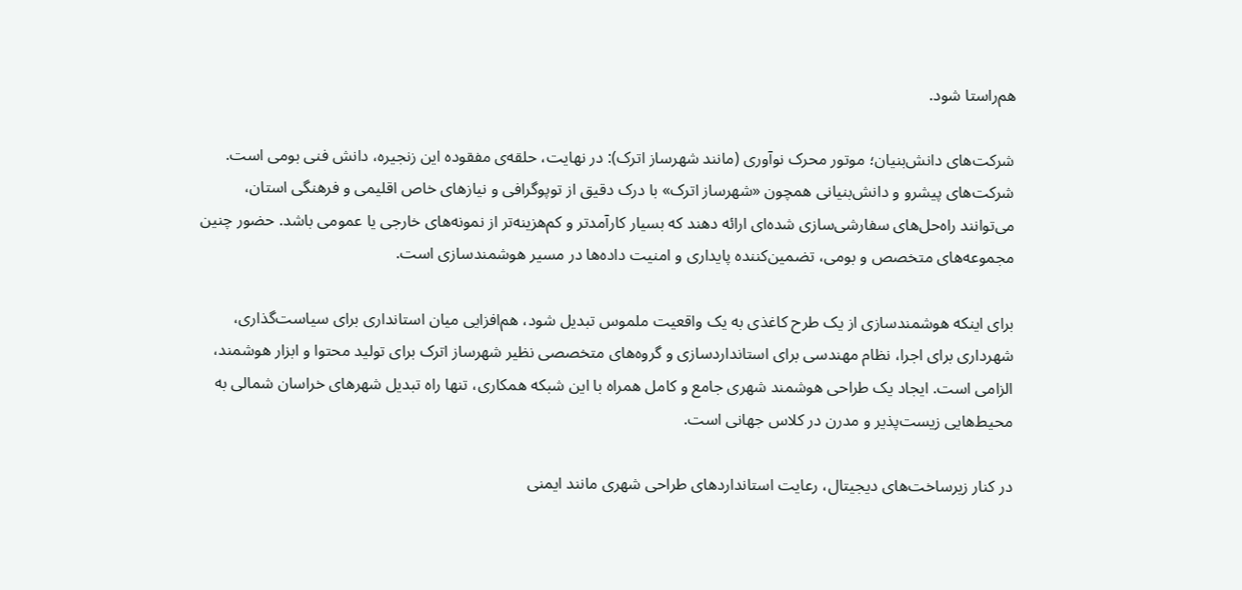هم‌راستا شود.

شرکت‌های دانش‌بنیان؛ موتور محرک نوآوری (مانند شهرساز اترک): در نهایت، حلقه‌ی مفقوده این زنجیره، دانش فنی بومی است. شرکت‌های پیشرو و دانش‌بنیانی همچون «شهرساز اترک» با درک دقیق از توپوگرافی و نیازهای خاص اقلیمی و فرهنگی استان، می‌توانند راه‌حل‌های سفارشی‌سازی شده‌ای ارائه دهند که بسیار کارآمدتر و کم‌هزینه‌تر از نمونه‌های خارجی یا عمومی باشد. حضور چنین مجموعه‌های متخصص و بومی، تضمین‌کننده پایداری و امنیت داده‌ها در مسیر هوشمندسازی است.

برای اینکه هوشمندسازی از یک طرح کاغذی به یک واقعیت ملموس تبدیل شود، هم‌افزایی میان استانداری برای سیاست‌گذاری، شهرداری برای اجرا، نظام مهندسی برای استانداردسازی و گروه‌های متخصصی نظیر شهرساز اترک برای تولید محتوا و ابزار هوشمند، الزامی است. ایجاد یک طراحی هوشمند شهری جامع و کامل همراه با این شبکه همکاری، تنها راه تبدیل شهرهای خراسان شمالی به محیط‌هایی زیست‌پذیر و مدرن در کلاس جهانی است.

در کنار زیرساخت‌های دیجیتال، رعایت استانداردهای طراحی شهری مانند ایمنی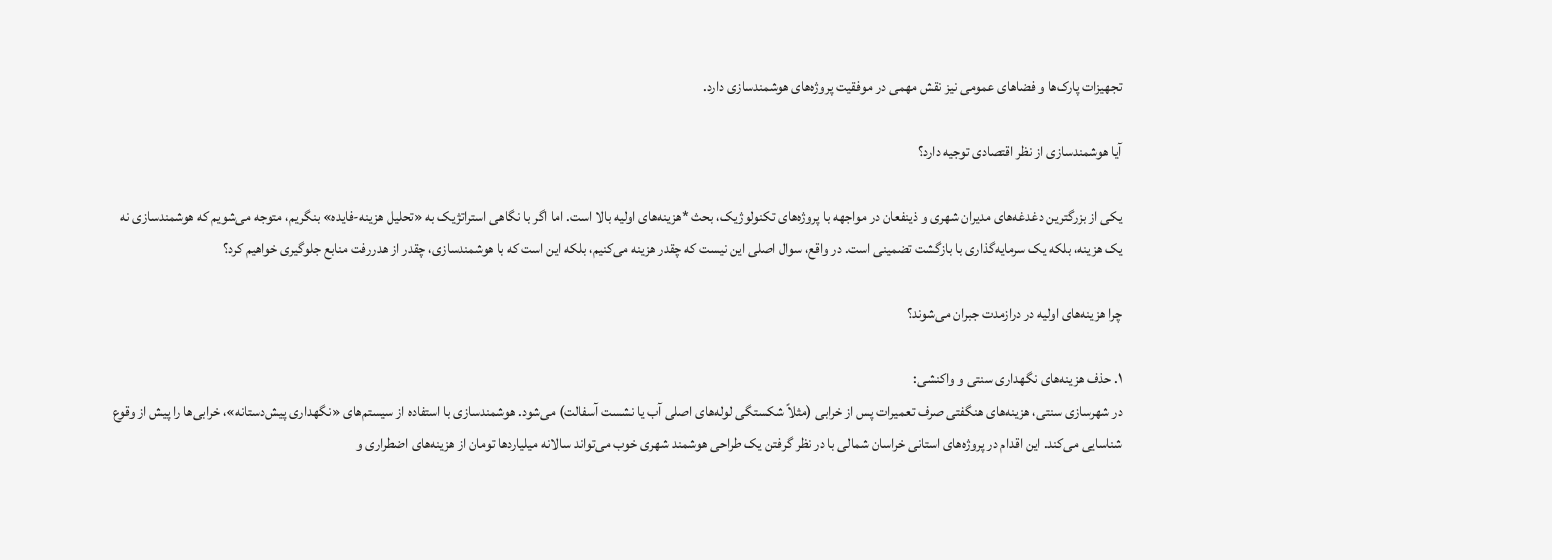تجهیزات پارک‌ها و فضاهای عمومی نیز نقش مهمی در موفقیت پروژه‌های هوشمندسازی دارد.

آیا هوشمندسازی از نظر اقتصادی توجیه دارد؟

یکی از بزرگترین دغدغه‌های مدیران شهری و ذینفعان در مواجهه با پروژه‌های تکنولوژیک، بحث *هزینه‌های اولیه بالا است. اما اگر با نگاهی استراتژیک به «تحلیل هزینه-فایده» بنگریم، متوجه می‌شویم که هوشمندسازی نه یک هزینه، بلکه یک سرمایه‌گذاری با بازگشت تضمینی است. در واقع، سوال اصلی این نیست که چقدر هزینه می‌کنیم، بلکه این است که با هوشمندسازی، چقدر از هدررفت منابع جلوگیری خواهیم کرد؟

چرا هزینه‌های اولیه در درازمدت جبران می‌شوند؟

۱. حذف هزینه‌های نگهداری سنتی و واکنشی:
در شهرسازی سنتی، هزینه‌های هنگفتی صرف تعمیرات پس از خرابی (مثلاً شکستگی لوله‌های اصلی آب یا نشست آسفالت) می‌شود. هوشمندسازی با استفاده از سیستم‌های «نگهداری پیش‌دستانه»، خرابی‌ها را پیش از وقوع شناسایی می‌کند. این اقدام در پروژه‌های استانی خراسان شمالی با در نظر گرفتن یک طراحی هوشمند شهری خوب می‌تواند سالانه میلیاردها تومان از هزینه‌های اضطراری و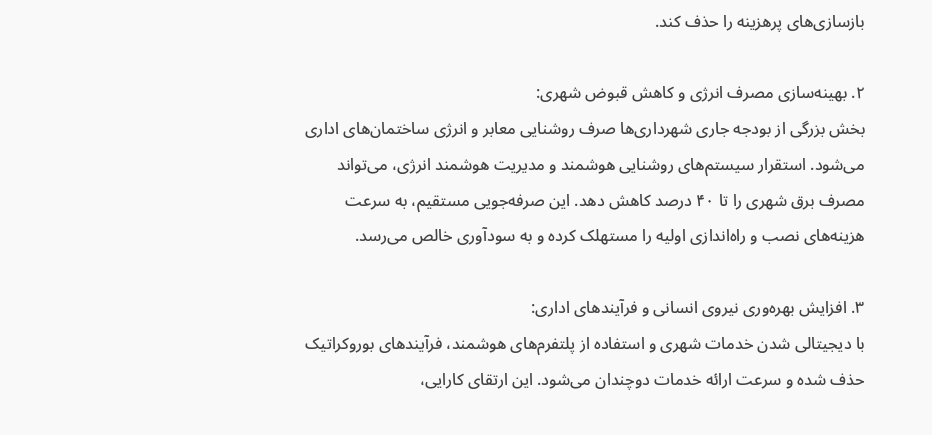بازسازی‌های پرهزینه را حذف کند.

۲. بهینه‌سازی مصرف انرژی و کاهش قبوض شهری:
بخش بزرگی از بودجه جاری شهرداری‌ها صرف روشنایی معابر و انرژی ساختمان‌های اداری می‌شود. استقرار سیستم‌های روشنایی هوشمند و مدیریت هوشمند انرژی، می‌تواند مصرف برق شهری را تا ۴۰ درصد کاهش دهد. این صرفه‌جویی مستقیم، به سرعت هزینه‌های نصب و راه‌اندازی اولیه را مستهلک کرده و به سودآوری خالص می‌رسد.

۳. افزایش بهره‌وری نیروی انسانی و فرآیندهای اداری:
با دیجیتالی شدن خدمات شهری و استفاده از پلتفرم‌های هوشمند، فرآیندهای بوروکراتیک حذف شده و سرعت ارائه خدمات دوچندان می‌شود. این ارتقای کارایی،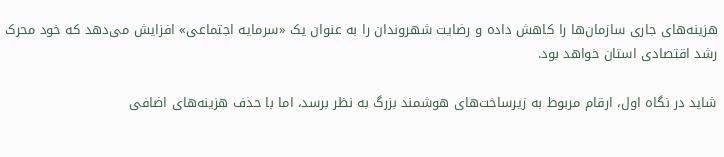هزینه‌های جاری سازمان‌ها را کاهش داده و رضایت شهروندان را به عنوان یک «سرمایه اجتماعی» افزایش می‌دهد که خود محرک رشد اقتصادی استان خواهد بود.

شاید در نگاه اول، ارقام مربوط به زیرساخت‌های هوشمند بزرگ به نظر برسد، اما با حذف هزینه‌های اضافی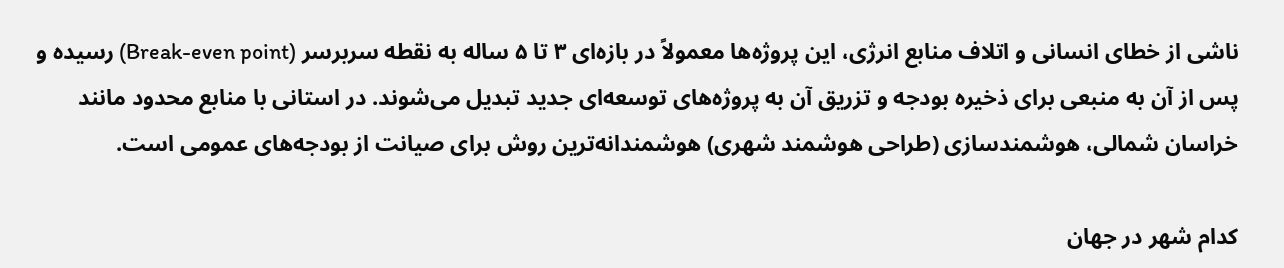ناشی از خطای انسانی و اتلاف منابع انرژی، این پروژه‌ها معمولاً در بازه‌ای ۳ تا ۵ ساله به نقطه سربرسر (Break-even point) رسیده و پس از آن به منبعی برای ذخیره بودجه و تزریق آن به پروژه‌های توسعه‌ای جدید تبدیل می‌شوند. در استانی با منابع محدود مانند خراسان شمالی، هوشمندسازی (طراحی هوشمند شهری) هوشمندانه‌ترین روش برای صیانت از بودجه‌های عمومی است.

کدام شهر در جهان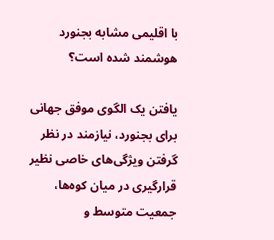با اقلیمی مشابه بجنورد هوشمند شده است؟

یافتن یک الگوی موفق جهانی برای بجنورد، نیازمند در نظر گرفتن ویژگی‌های خاصی نظیر قرارگیری در میان کوه‌ها، جمعیت متوسط و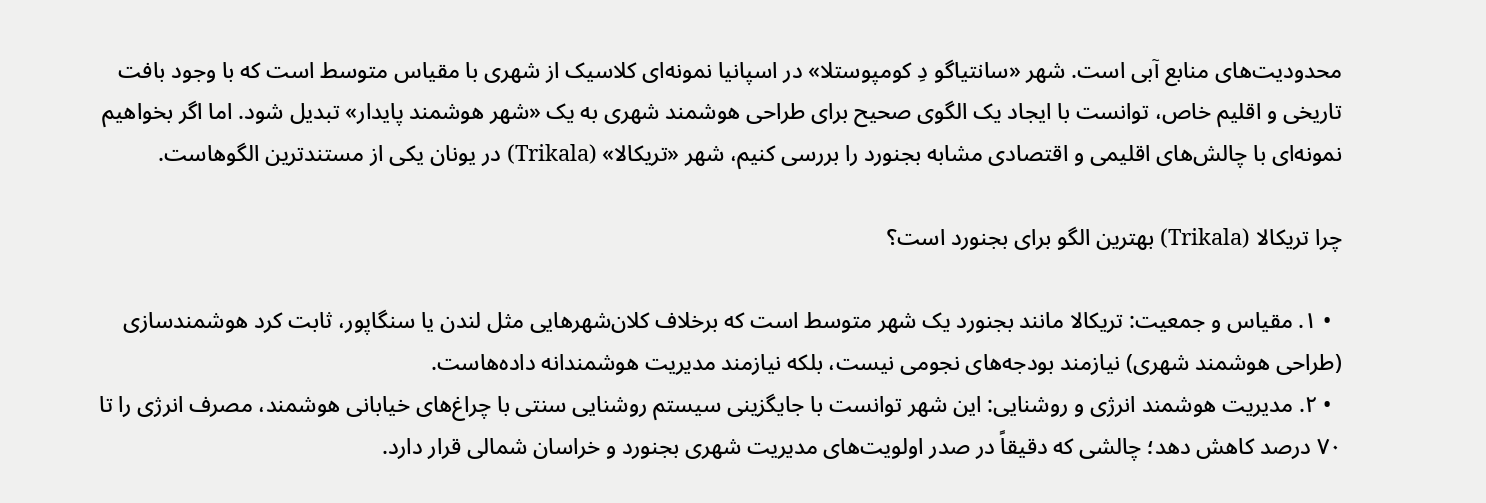محدودیت‌های منابع آبی است. شهر «سانتیاگو دِ کومپوستلا» در اسپانیا نمونه‌ای کلاسیک از شهری با مقیاس متوسط است که با وجود بافت تاریخی و اقلیم خاص، توانست با ایجاد یک الگوی صحیح برای طراحی هوشمند شهری به یک «شهر هوشمند پایدار» تبدیل شود. اما اگر بخواهیم نمونه‌ای با چالش‌های اقلیمی و اقتصادی مشابه بجنورد را بررسی کنیم، شهر «تریکالا» (Trikala) در یونان یکی از مستندترین الگوهاست.

چرا تریکالا (Trikala) بهترین الگو برای بجنورد است؟

  • ۱. مقیاس و جمعیت: تریکالا مانند بجنورد یک شهر متوسط است که برخلاف کلان‌شهرهایی مثل لندن یا سنگاپور، ثابت کرد هوشمندسازی (طراحی هوشمند شهری) نیازمند بودجه‌های نجومی نیست، بلکه نیازمند مدیریت هوشمندانه داده‌هاست.
  • ۲. مدیریت هوشمند انرژی و روشنایی: این شهر توانست با جایگزینی سیستم روشنایی سنتی با چراغ‌های خیابانی هوشمند، مصرف انرژی را تا ۷۰ درصد کاهش دهد؛ چالشی که دقیقاً در صدر اولویت‌های مدیریت شهری بجنورد و خراسان شمالی قرار دارد.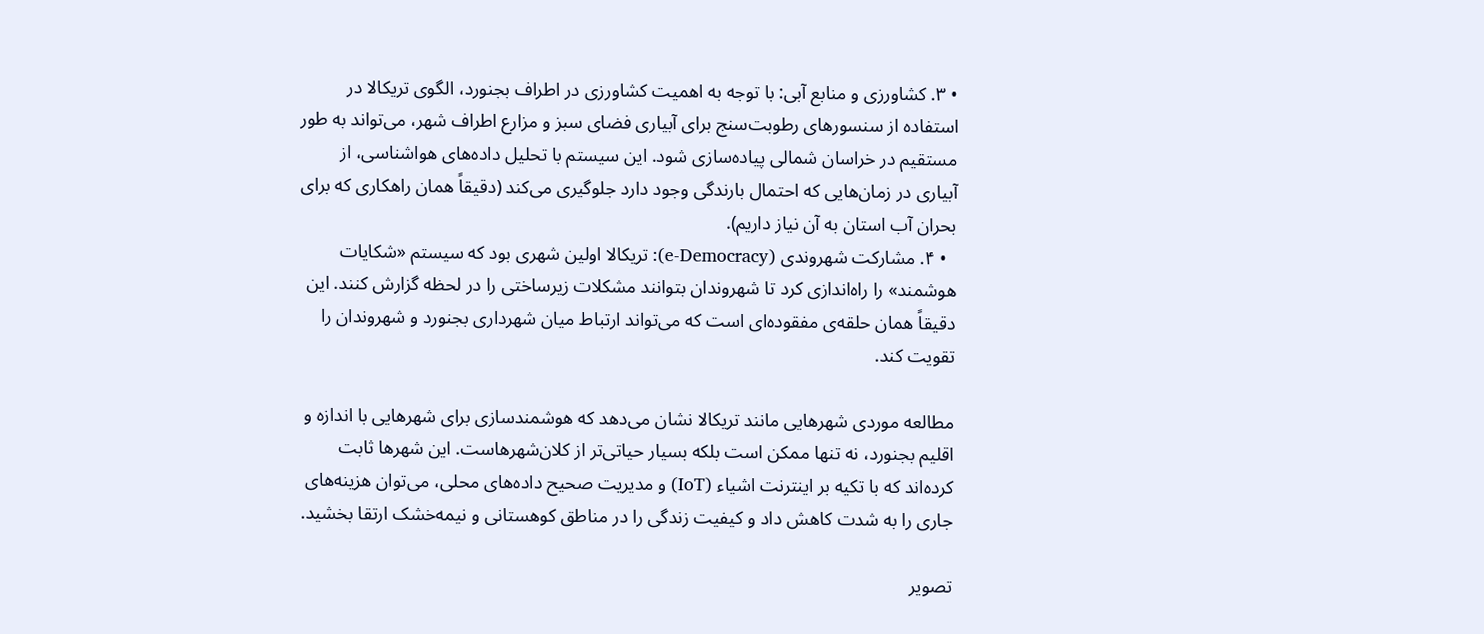• ۳. کشاورزی و منابع آبی: با توجه به اهمیت کشاورزی در اطراف بجنورد، الگوی تریکالا در استفاده از سنسورهای رطوبت‌سنج برای آبیاری فضای سبز و مزارع اطراف شهر، می‌تواند به طور مستقیم در خراسان شمالی پیاده‌سازی شود. این سیستم با تحلیل داده‌های هواشناسی، از آبیاری در زمان‌هایی که احتمال بارندگی وجود دارد جلوگیری می‌کند (دقیقاً همان راهکاری که برای بحران آب استان به آن نیاز داریم).
  • ۴. مشارکت شهروندی (e-Democracy): تریکالا اولین شهری بود که سیستم «شکایات هوشمند» را راه‌اندازی کرد تا شهروندان بتوانند مشکلات زیرساختی را در لحظه گزارش کنند. این دقیقاً همان حلقه‌ی مفقوده‌ای است که می‌تواند ارتباط میان شهرداری بجنورد و شهروندان را تقویت کند.

مطالعه موردی شهرهایی مانند تریکالا نشان می‌دهد که هوشمندسازی برای شهرهایی با اندازه و اقلیم بجنورد، نه تنها ممکن است بلکه بسیار حیاتی‌تر از کلان‌شهرهاست. این شهرها ثابت کرده‌اند که با تکیه بر اینترنت اشیاء (IoT) و مدیریت صحیح داده‌های محلی، می‌توان هزینه‌های جاری را به شدت کاهش داد و کیفیت زندگی را در مناطق کوهستانی و نیمه‌خشک ارتقا بخشید.

تصویر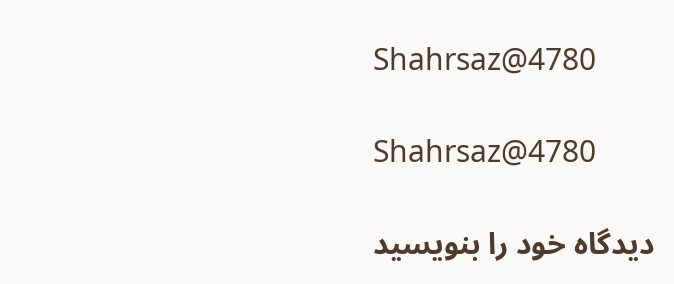Shahrsaz@4780

Shahrsaz@4780

دیدگاه‌ خود را بنویسید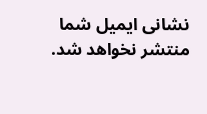نشانی ایمیل شما منتشر نخواهد شد.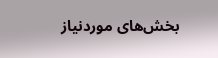بخش‌های موردنیاز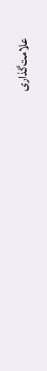علامت‌گذاری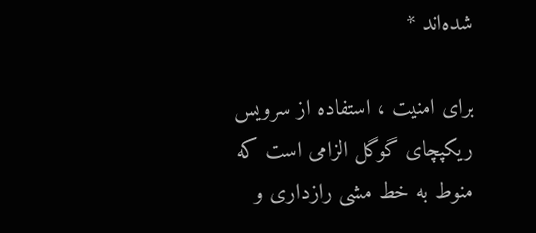شده‌اند *

برای امنیت ، استفاده از سرویس ریکپچای گوگل الزامی است که منوط به خط مشی رازداری و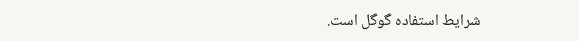شرایط استفاده گوگل است.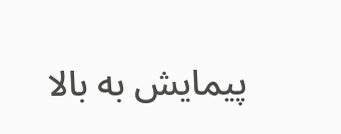پیمایش به بالا